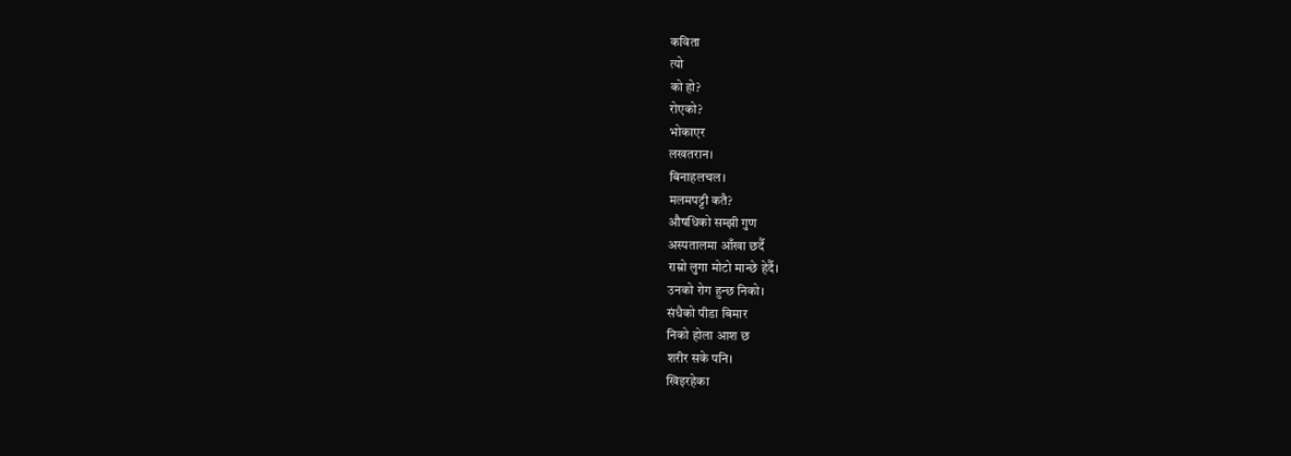कविता
त्यो
को हो?
रोएको?
भोकाएर
लखतरान।
बिनाहलचल।
मलमपट्टी कतै?
औषधिको सम्झी गुण
अस्पतालमा आँखा छर्दै
राम्रो लुगा मोटो मान्छे हेर्दै।
उनको रोग हुन्छ निको।
संधैको पीडा बिमार
निको होला आश छ
शरीर सके पनि।
खिइरहेका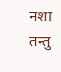नशा तन्तु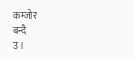कम्जोर
बन्दै
उ।